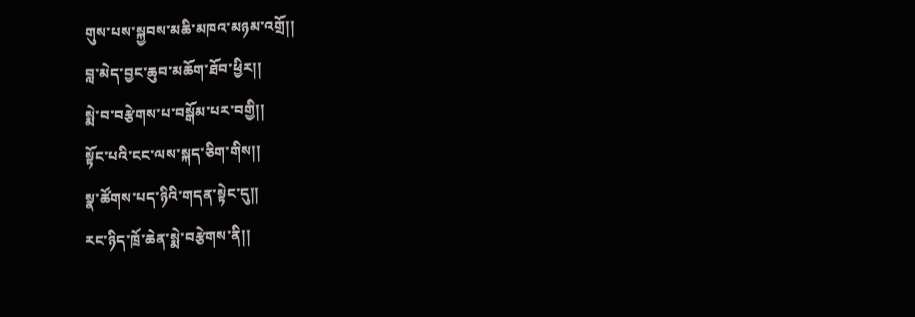གུས་པས་སྐྱབས་མཆི་མཁའ་མཉམ་འགྲོ།།
བླ་མེད་བྱང་ཆུབ་མཆོག་ཐོབ་ཕྱིར།།
སྨེ་བ་བརྩེགས་པ་བསྒོམ་པར་བགྱི།།
སྟོང་པའི་ངང་ལས་སྐད་ཅིག་གིས།།
སྣ་ཚོགས་པད་ཉིའི་གདན་སྟེང་དུ།།
རང་ཉིད་ཁྲོ་ཆེན་སྨེ་བརྩེགས་ནི།།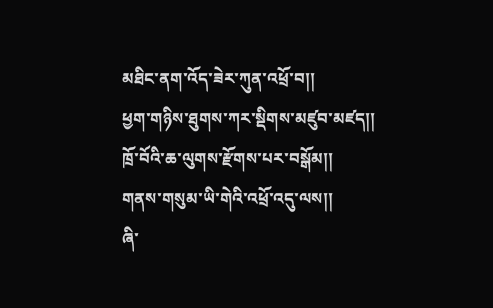མཐིང་ནག་འོད་ཟེར་ཀུན་འཕྲོ་བ།།
ཕྱག་གཉིས་ཐུགས་ཀར་སྡིགས་མཛུབ་མཛད།།
ཁྲོ་བོའི་ཆ་ལུགས་རྫོགས་པར་བསྒོམ།།
གནས་གསུམ་ཡི་གེའི་འཕྲོ་འདུ་ལས།།
ཞི་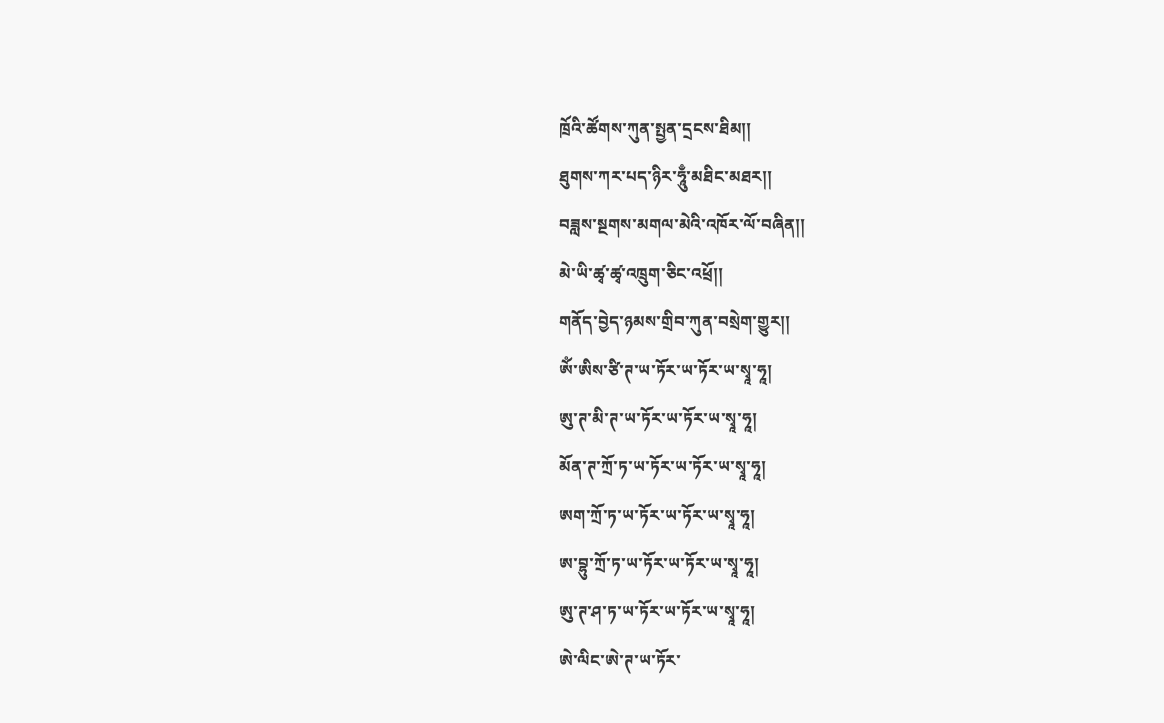ཁྲོའི་ཚོགས་ཀུན་སྤྱན་དྲངས་ཐིམ།།
ཐུགས་ཀར་པད་ཉིར་ཧཱུྃ་མཐིང་མཐར།།
བཟླས་སྔགས་མགལ་མེའི་འཁོར་ལོ་བཞིན།།
མེ་ཡི་ཚྭ་ཚྭ་འཁྲུག་ཅིང་འཕྲོ།།
གནོད་བྱེད་ཉམས་གྲིབ་ཀུན་བསྲེག་གྱུར།།
ཨོཾ་ཨིས་ཙི་ཊ་ཡ་ཏོར་ཡ་ཏོར་ཡ་སྭཱ་ཧཱ།
ཨུ་ཊ་མི་ཊ་ཡ་ཏོར་ཡ་ཏོར་ཡ་སྭཱ་ཧཱ།
མོན་ཊ་ཀྲོ་ཏ་ཡ་ཏོར་ཡ་ཏོར་ཡ་སྭཱ་ཧཱ།
ཨག་ཀྲོ་ཏ་ཡ་ཏོར་ཡ་ཏོར་ཡ་སྭཱ་ཧཱ།
ཨ་བྷུ་ཀྲོ་ཏ་ཡ་ཏོར་ཡ་ཏོར་ཡ་སྭཱ་ཧཱ།
ཨུ་ཊ་ཤ་ཏ་ཡ་ཏོར་ཡ་ཏོར་ཡ་སྭཱ་ཧཱ།
ཨེ་ལིང་ཨེ་ཊ་ཡ་ཏོར་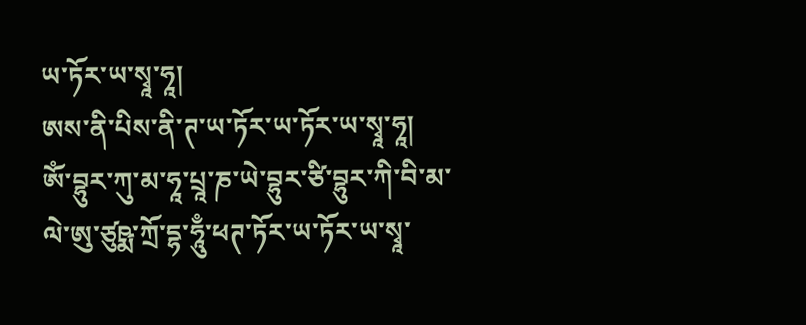ཡ་ཏོར་ཡ་སྭཱ་ཧཱ།
ཨས་ནི་པིས་ནི་ཊ་ཡ་ཏོར་ཡ་ཏོར་ཡ་སྭཱ་ཧཱ།
ཨོཾ་བྷུར་ཀུ་མ་ཧཱ་པྲཱ་ཎ་ཡེ་བྷུར་ཙི་བྷུར་ཀི་བི་མ་
ལེ་ཨུ་ཙུཥྨ་ཀྲོ་དྷ་ཧཱུྃ་ཕཊ་ཏོར་ཡ་ཏོར་ཡ་སྭཱ་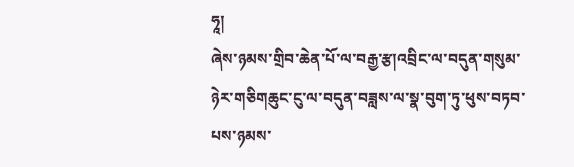ཧཱ།
ཞེས་ཉམས་གྲིབ་ཆེན་པོ་ལ་བརྒྱ་རྩ།འབྲིང་ལ་བདུན་གསུམ་ཉེར་གཅིགཆུང་ངུ་ལ་བདུན་བཟླས་ལ་སྣ་བུག་ཏུ་ཕུས་བཏབ་པས་ཉམས་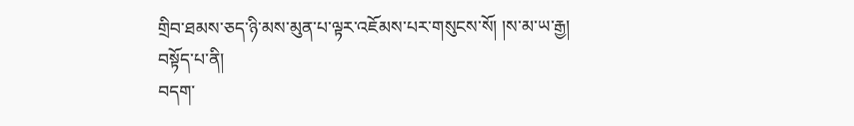གྲིབ་ཐམས་ཅད་ཉི་མས་མུན་པ་ལྟར་འཇོམས་པར་གསུངས་སོ། །ས་མ་ཡ་རྒྱ།
བསྟོད་པ་ནི།
བདག་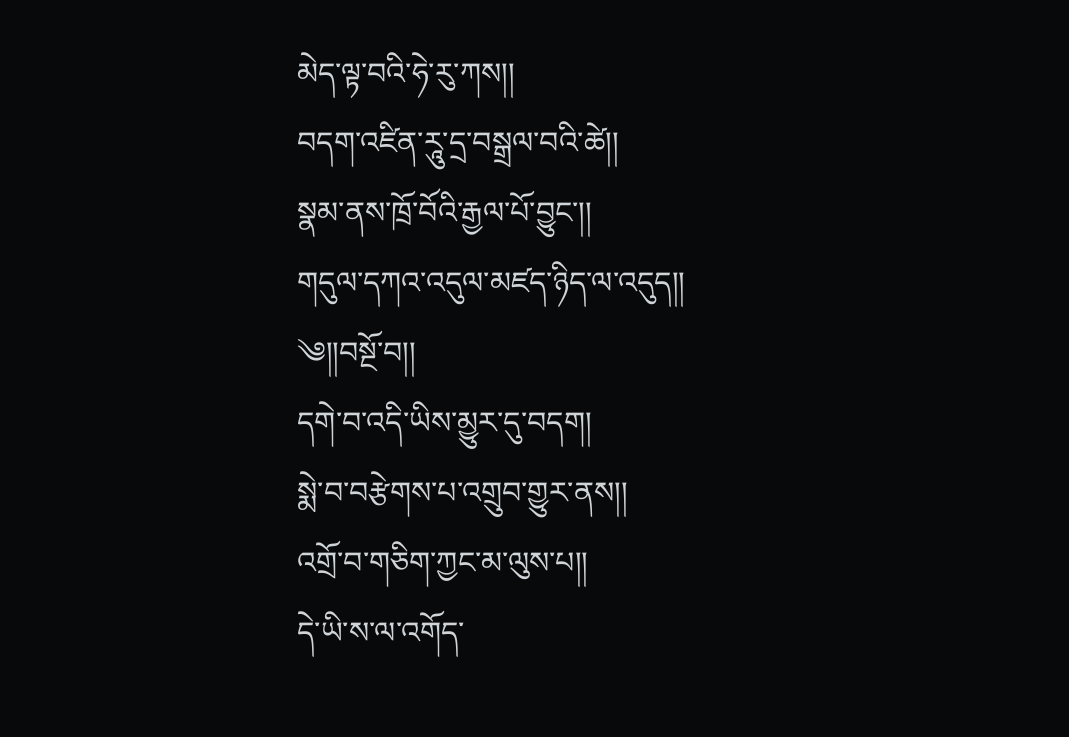མེད་ལྟ་བའི་ཧེ་རུ་ཀས།།
བདག་འཛིན་རཱུ་དྲ་བསྒྲལ་བའི་ཚེ།།
སྣམ་ནས་ཁྲོ་བོའི་རྒྱལ་པོ་བྱུང་།།
གདུལ་དཀའ་འདུལ་མཛད་ཉིད་ལ་འདུད།།
༄།།བསྔོ་བ།།
དགེ་བ་འདི་ཡིས་མྱུར་དུ་བདག།
སྨེ་བ་བརྩེགས་པ་འགྲུབ་གྱུར་ནས།།
འགྲོ་བ་གཅིག་ཀྱང་མ་ལུས་པ།།
དེ་ཡི་ས་ལ་འགོད་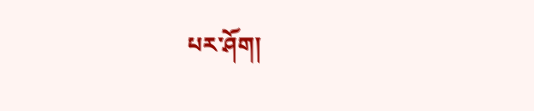པར་ཤོག།